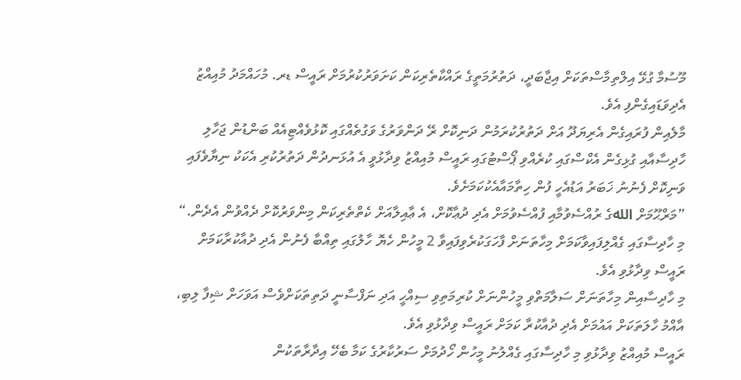މޫސުމާ ގުޅޭ އިލްތިމާސްތަކަށް އިޖާބަދީ، ދަތުރުމަތީގެ ރައްކާތެރިކަން ކަށަވަރުކުރުމަށް ރައީސް ޑރ. މުހައްމަދު މުއިއްޒު އެދިވަޑައިގެންފި އެވެ.
މާލެއިން ފުރައިގެން އެރިޔަދޫ އަށް ދަތުރުކުރަމުން ދަނިކޮށް ރޭ ދަންވަރުގެ ވަގުތެއްގައި ކޮޅުވެއްޓިއެއް ބަންޑުން ޖަހާލި ހާދިސާއާއި ގުޅިގެން އެކްސްގައި ކުރެއްވި ޕޯސްޓުގައި ރައީސް މުއިއްޒު ވިދާޅުވީ އެ އުޅަނދުން ދަތުރުކުރި އެކަކު ނިޔާވެފައި ވަނިކޮށް ފެނުނު ޚަބަރު އަޑުއެހީ ފުން ހިތާމައާއެކުކަމަށެވެ.
”މަރްޙޫމަށް اللهގެ ރުއްސެވުމާއި ފުއްސެވުމަށް އެދި ދުޢާކޮށް، އެ ޢާއިލާއަށް ކެތްތެރިކަން މިންވަރުކޮށް ދެއްވުން އެދެން.“
މި ހާދިސާގައި ގެއްލިފައިވާކަމަށް މިހާތަނަށް ފާހަގަކުރެވިފައިވާ 2 މީހުން ހެޔޮ ހާލުގައި ތިއްބާ ފެނުން އެދި ދުއާކުރާކަމަށް ރައީސް ވިދާޅުވި އެވެ.
މި ހާދިސާއިން މިހާތަނަށް ސަލާމަތްވި މީހުންނަށް ކުރިމަތިވި ސިއްހީ އަދި ނަފްސާނީ ދަތިތަކަށްވެސް އަވަހަށް ޝިފާ ލިބި، އާއްމު ހާލަތަކަށް އައުމަށް އެދި ދުއާކުރާ ކަމަށް ރައީސް ވިދާޅުވި އެވެ.
ރައީސް މުއިއްޒު ވިދާޅުވި މި ހާދިސާގައި ގެއްލުނު މީހުން ހޯދުމަށް ސަރުކާރުގެ ކަމާ ބެހޭ އިދާރާތަކުން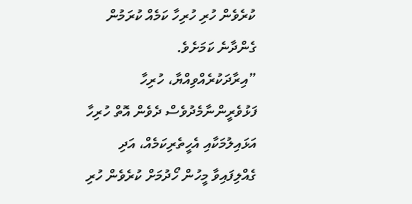ކުރެވެން ހުރި ހުރިހާ ކަމެއް ކުރަމުން ގެންދާނެ ކަމަށެވެ.
”އިރާދަކުރެއްވިއްޔާ، ހުރިހާ ފަޅުވެރީންނާމެދުވެސް ދެވެން އޮތް ހުރިހާ އަޅައިލުމަކާއި އެހީތެރިކަމެއް، އަދި ގެއްލިފައިވާ މީހުން ހޯދުމަށް ކުރެވެން ހުރި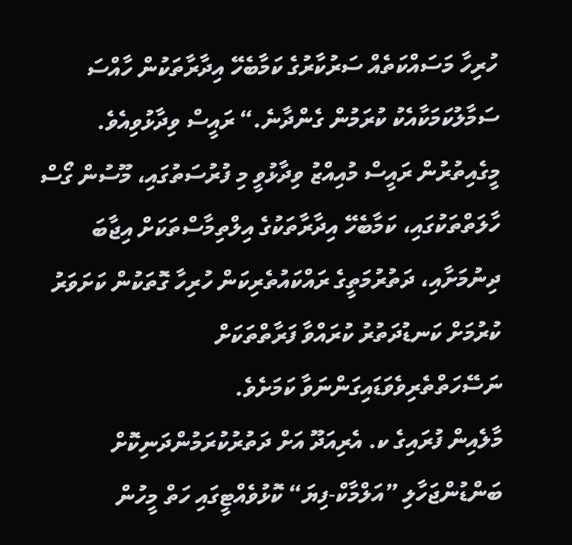ހުރިހާ މަސައްކަތެއް ސަރުކާރުގެ ކަމާބެހޭ އިދާރާތަކުން ހާއްސަ ސަމާލުކަމަކާއެކު ކުރަމުން ގެންދާނެ.“ ރައީސް ވިދާޅުވިއެވެ.
މީގެއިތުރުން ރައީސް މުއިއްޒު ވިދާޅުވީ މި ފުރުސަތުގައި، މޫސުން ގޯސް ހާލަތްތަކުގައި، ކަމާބެހޭ އިދާރާތަކުގެ އިލްތިމާސްތަކަށް އިޖާބަ ދިނުމަށާއި، ދަތުރުމަތީގެ ރައްކައުތެރިކަން ހުރިހާ ގޮތަކުން ކަށަވަރު ކުރުމަށް ކަނޑުދަތުރު ކުރައްވާ ފަރާތްތަކަށް ނަސޭހަތްތެރިވެވަޑައިގަންނަވާ ކަމަށެވެ.
މާލެއިން ފުރައިގެ ކ. އެރިއަދޫ އަށް ދަތުރުކުރަމުންދަނިކޮށް ބަންޑުންޖަހާލި ”އަލްމާކް-ފިޔަ“ ކޮޅުވެއްޓީގައި ހަތް މީހުން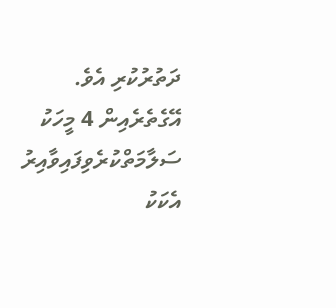ދަތުރުކުރި އެވެ. އޭގެތެރެއިން 4 މީހަކު ސަލާމަތްކުރެވިފައިވާއިރު އެކަކު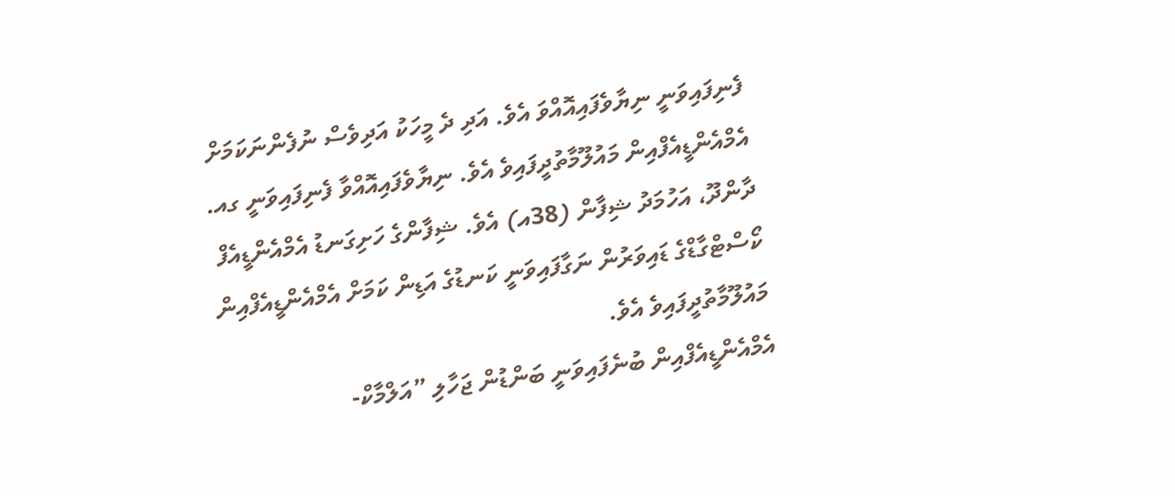ފެނިފައިވަނީ ނިޔާވެފައިއޮއްވަ އެވެ. އަދި ދެ މީހަކު އަދިވެސް ނުފެންނަކަމަށް އެމްއެންޑީއެފްއިން މައުލޫމާތުދީފައިވެ އެވެ. ނިޔާވެފައިއޮއްވާ ފެނިފައިވަނީ ގއ. ދާންދޫ، އަހުމަދު ޝިފާން (38އ) އެވެ. ޝިފާންގެ ހަށިގަނޑު އެމްއެންޑީއެފް ކޯސްޓްގާޑްގެ ޑައިވަރުން ނަގާފައިވަނީ ކަނޑުގެ އަޑިން ކަމަށް އެމްއެންޑީއެފްއިން މައުލޫމާތުދީފައިވެ އެވެ.
އެމްއެންޑީއެފްއިން ބުނެފައިވަނީ ބަންޑުން ޖަހާލި ”އަލްމާކް-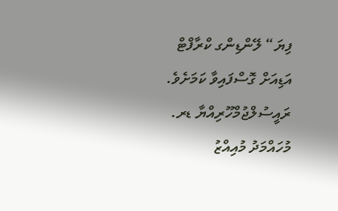ފިޔަ“ ލޭންޑިންގ ކްރާފްޓް އަޑިއަށް ގޮސްފައިވާ ކަމަށެވެ.
ރައީސުލްޖުމްހޫރިއްޔާ ޑރ. މުހައްމަދު މުއިއްޒު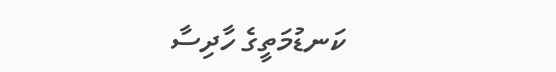ކަނޑުމަތީގެ ހާދިސާ